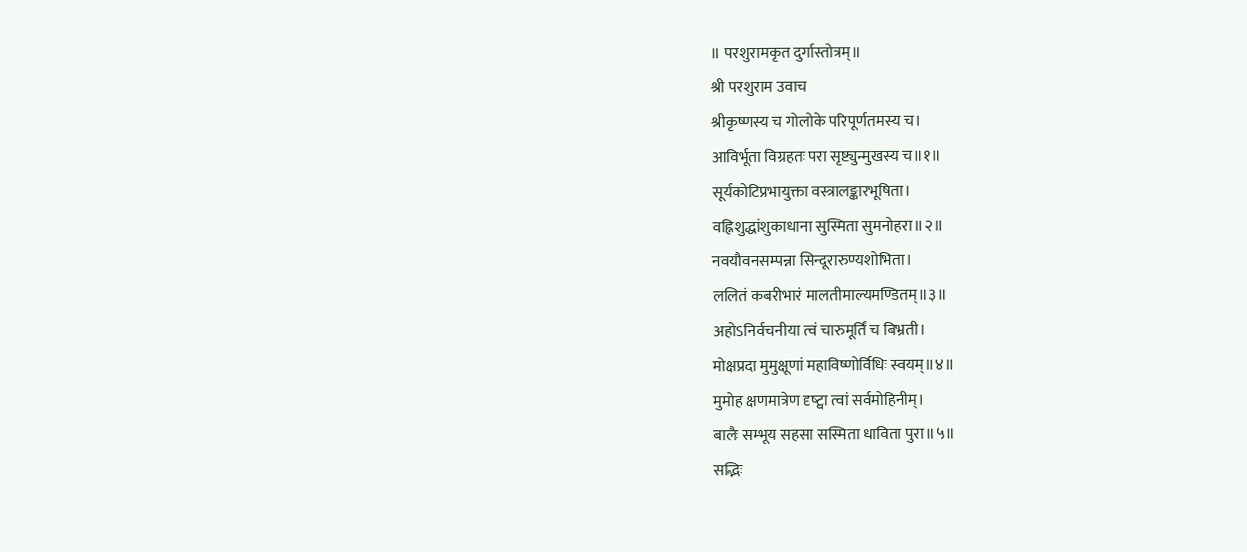॥ परशुरामकृत दुर्गास्तोत्रम्॥
श्री परशुराम उवाच
श्रीकृष्णस्य च गोलोके परिपूर्णतमस्य च।
आविर्भूता विग्रहतः परा सृष्ट्युन्मुखस्य च॥१॥
सूर्यकोटिप्रभायुक्ता वस्त्रालङ्कारभूषिता।
वह्निशुद्धांशुकाधाना सुस्मिता सुमनोहरा॥२॥
नवयौवनसम्पन्ना सिन्दूरारुण्यशोभिता।
ललितं कबरीभारं मालतीमाल्यमण्डितम्॥३॥
अहोऽनिर्वचनीया त्वं चारुमूर्तिं च बिभ्रती।
मोक्षप्रदा मुमुक्षूणां महाविष्णोर्विधिः स्वयम्॥४॥
मुमोह क्षणमात्रेण दृष्ट्वा त्वां सर्वमोहिनीम्।
बालैः सम्भूय सहसा सस्मिता धाविता पुरा॥५॥
सद्भिः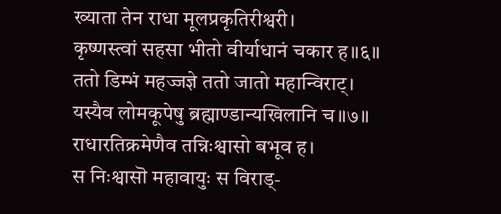ख्याता तेन राधा मूलप्रकृतिरीश्वरी।
कृष्णस्त्वां सहसा भीतो वीर्याधानं चकार ह॥६॥
ततो डिम्भं महज्जज्ञे ततो जातो महान्विराट्।
यस्यैव लोमकूपेषु ब्रह्माण्डान्यखिलानि च॥७॥
राधारतिक्रमेणैव तन्निःश्वासो बभूव ह।
स निःश्वासॊ महावायुः स विराड्-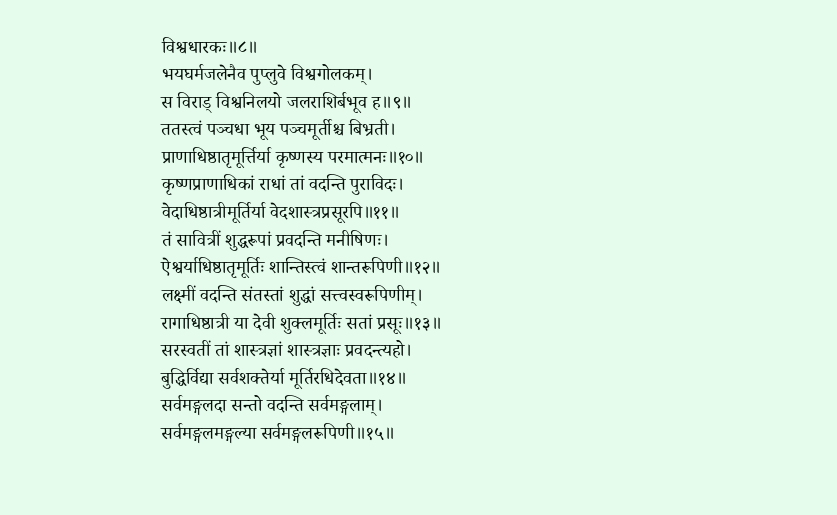विश्वधारकः॥८॥
भयघर्मजलेनैव पुप्लुवे विश्वगोलकम्।
स विराड् विश्वनिलयो जलराशिर्बभूव ह॥९॥
ततस्त्वं पञ्चधा भूय पञ्चमूर्तीश्च बिभ्रती।
प्राणाधिष्ठातृमूर्त्तिर्या कृष्णस्य परमात्मनः॥१०॥
कृष्णप्राणाधिकां राधां तां वदन्ति पुराविदः।
वेदाधिष्ठात्रीमूर्तिर्या वेदशास्त्रप्रसूरपि॥११॥
तं सावित्रीं शुद्धरूपां प्रवदन्ति मनीषिणः।
ऐश्वर्याधिष्ठातृमूर्तिः शान्तिस्त्वं शान्तरूपिणी॥१२॥
लक्ष्मीं वदन्ति संतस्तां शुद्धां सत्त्वस्वरूपिणीम्।
रागाधिष्ठात्री या देवी शुक्लमूर्तिः सतां प्रसूः॥१३॥
सरस्वतीं तां शास्त्रज्ञां शास्त्रज्ञाः प्रवदन्त्यहो।
बुद्धिर्विद्या सर्वशक्तेर्या मूर्तिरधिदेवता॥१४॥
सर्वमङ्गलदा सन्तो वदन्ति सर्वमङ्गलाम्।
सर्वमङ्गलमङ्गल्या सर्वमङ्गलरूपिणी॥१५॥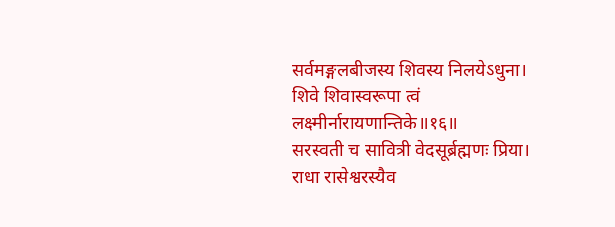सर्वमङ्गलबीजस्य शिवस्य निलयेऽधुना।
शिवे शिवास्वरूपा त्वं लक्ष्मीर्नारायणान्तिके॥१६॥
सरस्वती च सावित्री वेदसूर्ब्रह्मणः प्रिया।
राधा रासेश्वरस्यैव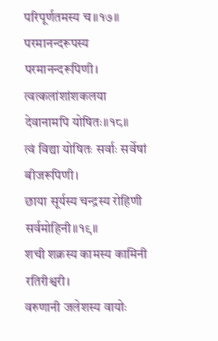परिपूर्णतमस्य च॥१७॥
परमानन्दरूपस्य परमानन्दरूपिणी।
त्वत्कलांशांशकलया देवानामपि योषितः॥१८॥
त्वं विद्या योषितः सर्वाः सर्वेषां बीजरूपिणी।
छाया सूर्यस्य चन्द्रस्य रोहिणी सर्वमोहिनी॥१९॥
शची शक्रस्य कामस्य कामिनी रतिरीश्वरी।
वरुणानी जलेशस्य वायोः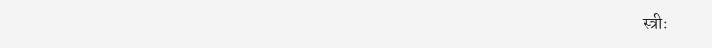स्त्रीः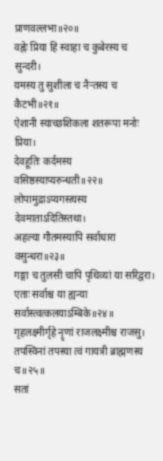प्राणवल्लभा॥२०॥
वह्नेः प्रिया हि स्वाहा च कुबेरस्य च सुन्दरी।
यमस्य तु सुशीला च नैऱ्तस्य च कैटभी॥२१॥
ऐशानी स्याच्छशिकला शतरूपा मनोः प्रिया।
देवहूतिः कर्दमस्य वसिष्ठस्याप्यरुन्धती॥२२॥
लोपामुद्राऽप्यगस्त्यस्य देवमाताऽदितिस्तथा।
अहल्या गौतमस्यापि सर्वाधारा वसुन्धरा॥२३॥
गङ्गा च तुलसी चापि पृथिव्यां या सरिद्वरा।
एताः सर्वाश्च या ह्यन्या सर्वास्त्वत्कलयाऽम्बिके॥२४॥
गृहलक्ष्मीर्गृहे नॄणां राजलक्ष्मीश्च राजसु।
तपस्विनां तपस्या त्वं गायत्री ब्राह्मणस्य च॥२५॥
सतां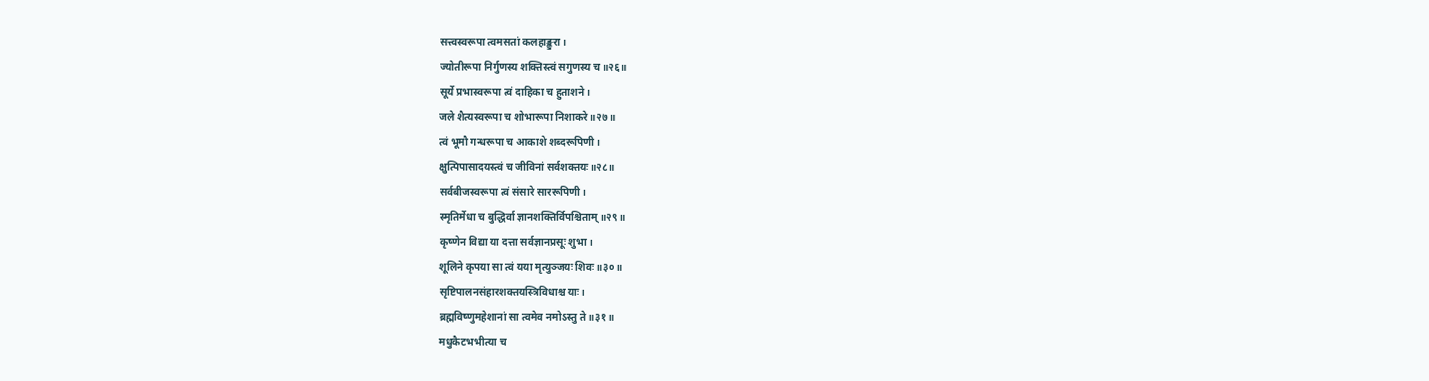सत्त्वस्वरूपा त्वमसतां कलहाङ्कुरा।
ज्योतीरूपा निर्गुणस्य शक्तिस्त्वं सगुणस्य च॥२६॥
सूर्ये प्रभास्वरूपा त्वं दाहिका च हुताशने।
जले शैत्यस्वरूपा च शोभारूपा निशाकरे॥२७॥
त्वं भूमौ गन्धरूपा च आकाशे शब्दरूपिणी।
क्षुत्पिपासादयस्त्वं च जीविनां सर्वशक्तयः॥२८॥
सर्वबीजस्वरूपा त्वं संसारे साररूपिणी।
स्मृतिर्मेधा च बुद्धिर्वा ज्ञानशक्तिर्विपश्चिताम्॥२९॥
कृष्णेन विद्या या दत्ता सर्वज्ञानप्रसूः शुभा।
शूलिने कृपया सा त्वं यया मृत्युञ्जयः शिवः॥३०॥
सृष्टिपालनसंहारशक्तयस्त्रिविधाश्च याः।
ब्रह्मविष्णुमहेशानां सा त्वमेव नमोऽस्तु ते॥३१॥
मधुकैटभभीत्या च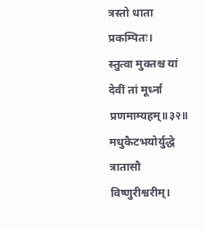त्रस्तो धाता प्रकम्पितः।
स्तुत्वा मुक्तश्च यां देवीं तां मूर्ध्ना प्रणमाम्यहम्॥३२॥
मधुकैटभयोर्युद्धे त्रातासौ विष्णुरीश्वरीम्।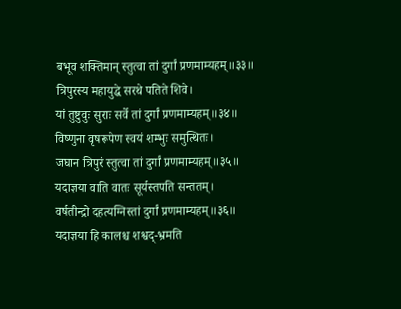बभूव शक्तिमान् स्तुत्वा तां दुर्गां प्रणमाम्यहम्॥३३॥
त्रिपुरस्य महायुद्धे सरथे पतिते शिवे।
यां तुष्टुवुः सुराः सर्वे तां दुर्गां प्रणमाम्यहम्॥३४॥
विष्णुना वृषरूपेण स्वयं शम्भुः समुत्थितः।
जघान त्रिपुरं स्तुत्वा तां दुर्गां प्रणमाम्यहम्॥३५॥
यदाज्ञया वाति वातः सूर्यस्तपति सन्ततम्।
वर्षतीन्द्रो दहत्यग्निस्तां दुर्गां प्रणमाम्यहम्॥३६॥
यदाज्ञया हि कालश्च शश्वद्-भ्रमति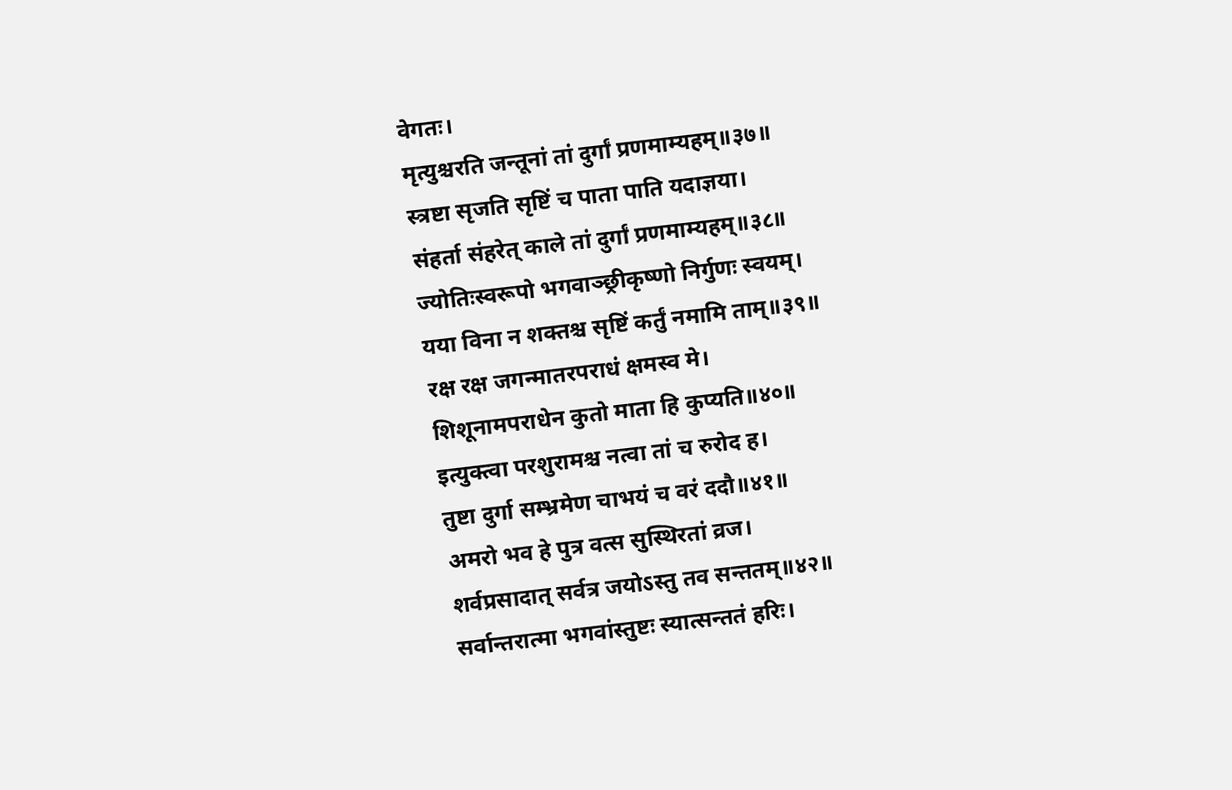वेगतः।
मृत्युश्चरति जन्तूनां तां दुर्गां प्रणमाम्यहम्॥३७॥
स्त्रष्टा सृजति सृष्टिं च पाता पाति यदाज्ञया।
संहर्ता संहरेत् काले तां दुर्गां प्रणमाम्यहम्॥३८॥
ज्योतिःस्वरूपो भगवाञ्छ्रीकृष्णो निर्गुणः स्वयम्।
यया विना न शक्तश्च सृष्टिं कर्तुं नमामि ताम्॥३९॥
रक्ष रक्ष जगन्मातरपराधं क्षमस्व मे।
शिशूनामपराधेन कुतो माता हि कुप्यति॥४०॥
इत्युक्त्वा परशुरामश्च नत्वा तां च रुरोद ह।
तुष्टा दुर्गा सम्भ्रमेण चाभयं च वरं ददौ॥४१॥
अमरो भव हे पुत्र वत्स सुस्थिरतां व्रज।
शर्वप्रसादात् सर्वत्र जयोऽस्तु तव सन्ततम्॥४२॥
सर्वान्तरात्मा भगवांस्तुष्टः स्यात्सन्ततं हरिः।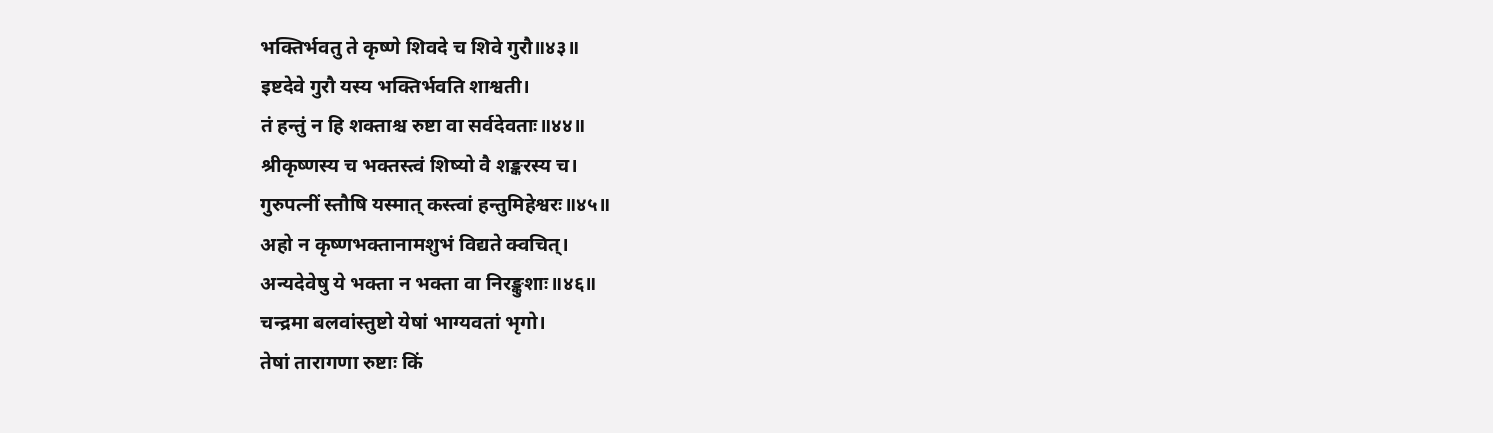भक्तिर्भवतु ते कृष्णे शिवदे च शिवे गुरौ॥४३॥
इष्टदेवे गुरौ यस्य भक्तिर्भवति शाश्वती।
तं हन्तुं न हि शक्ताश्च रुष्टा वा सर्वदेवताः॥४४॥
श्रीकृष्णस्य च भक्तस्त्वं शिष्यो वै शङ्करस्य च।
गुरुपत्नीं स्तौषि यस्मात् कस्त्वां हन्तुमिहेश्वरः॥४५॥
अहो न कृष्णभक्तानामशुभं विद्यते क्वचित्।
अन्यदेवेषु ये भक्ता न भक्ता वा निरङ्कुशाः॥४६॥
चन्द्रमा बलवांस्तुष्टो येषां भाग्यवतां भृगो।
तेषां तारागणा रुष्टाः किं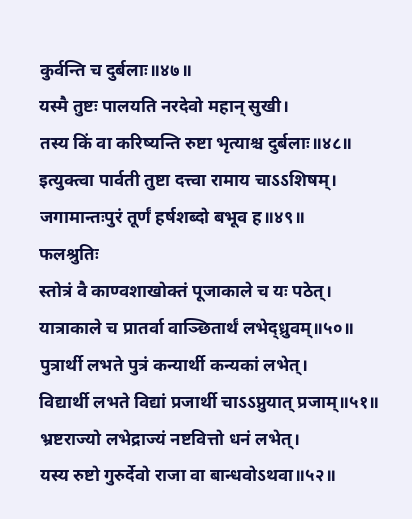कुर्वन्ति च दुर्बलाः॥४७॥
यस्मै तुष्टः पालयति नरदेवो महान् सुखी।
तस्य किं वा करिष्यन्ति रुष्टा भृत्याश्च दुर्बलाः॥४८॥
इत्युक्त्वा पार्वती तुष्टा दत्त्वा रामाय चाऽऽशिषम्।
जगामान्तःपुरं तूर्णं हर्षशब्दो बभूव ह॥४९॥
फलश्रुतिः
स्तोत्रं वै काण्वशाखोक्तं पूजाकाले च यः पठेत्।
यात्राकाले च प्रातर्वा वाञ्छितार्थं लभेद्ध्रुवम्॥५०॥
पुत्रार्थी लभते पुत्रं कन्यार्थी कन्यकां लभेत्।
विद्यार्थी लभते विद्यां प्रजार्थी चाऽऽप्नुयात् प्रजाम्॥५१॥
भ्रष्टराज्यो लभेद्राज्यं नष्टवित्तो धनं लभेत्।
यस्य रुष्टो गुरुर्देवो राजा वा बान्धवोऽथवा॥५२॥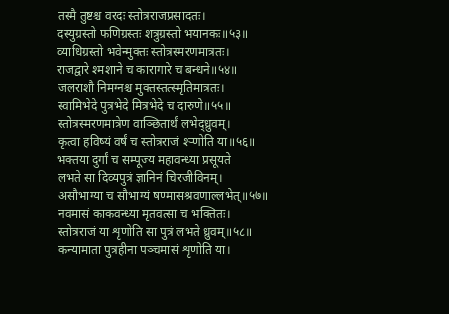तस्मै तुष्टश्च वरदः स्तोत्रराजप्रसादतः।
दस्युग्रस्तो फणिग्रस्तः शत्रुग्रस्तो भयानकः॥५३॥
व्याधिग्रस्तो भवेन्मुक्तः स्तोत्रस्मरणमात्रतः।
राजद्वारे श्मशाने च कारागारे च बन्धने॥५४॥
जलराशौ निमग्नश्च मुक्तस्तत्स्मृतिमात्रतः।
स्वामिभेदे पुत्रभेदे मित्रभेदे च दारुणे॥५५॥
स्तोत्रस्मरणमात्रेण वाञ्छितार्थं लभेद्ध्रुवम्।
कृत्वा हविष्यं वर्षं च स्तोत्रराजं श्ऱ्णोति या॥५६॥
भक्तया दुर्गां च सम्पूज्य महावन्ध्या प्रसूयते
लभते सा दिव्यपुत्रं ज्ञानिनं चिरजीविनम्।
असौभाग्या च सौभाग्यं षण्मासश्रवणाल्लभेत्॥५७॥
नवमासं काकवन्ध्या मृतवत्सा च भक्तितः।
स्तोत्रराजं या शृणोति सा पुत्रं लभते ध्रुवम्॥५८॥
कन्यामाता पुत्रहीना पञ्चमासं शृणोति या।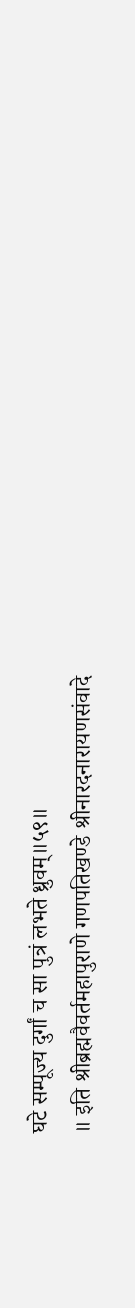घटे सम्पूज्य दुर्गां च सा पुत्रं लभते ध्रुवम्॥५९॥
॥ इति श्रीब्रह्मवैवर्तमहापुराणे गणपतिखण्डे श्रीनारदनारायणसंवादे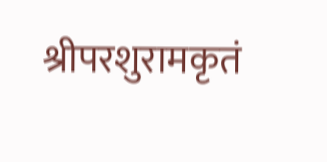श्रीपरशुरामकृतं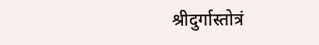श्रीदुर्गास्तोत्रं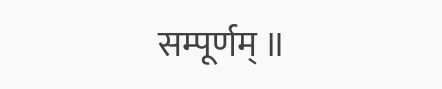सम्पूर्णम् ॥